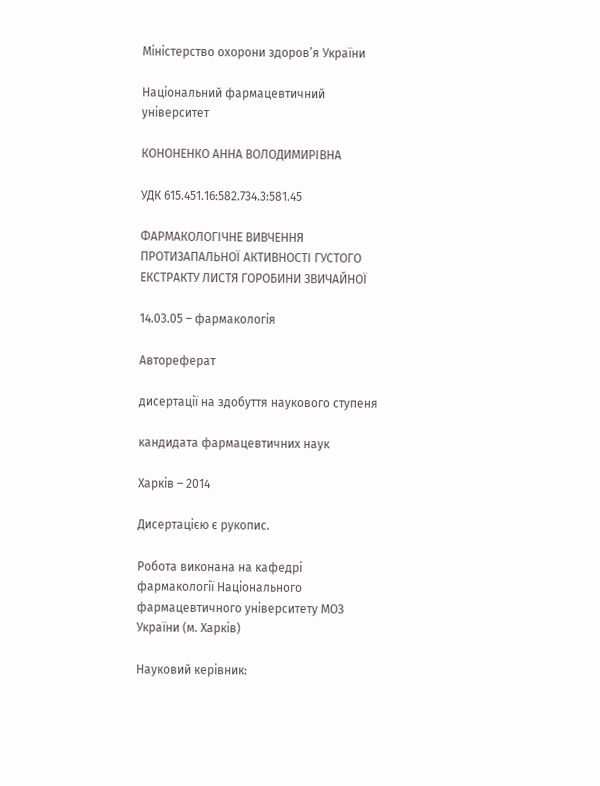Міністерство охорони здоров’я України

Національний фармацевтичний університет

КОНОНЕНКО АННА ВОЛОДИМИРІВНА

УДК 615.451.16:582.734.3:581.45

ФАРМАКОЛОГІЧНЕ ВИВЧЕННЯ ПРОТИЗАПАЛЬНОЇ АКТИВНОСТІ ГУСТОГО ЕКСТРАКТУ ЛИСТЯ ГОРОБИНИ ЗВИЧАЙНОЇ

14.03.05 – фармакологія

Автореферат

дисертації на здобуття наукового ступеня

кандидата фармацевтичних наук

Харків – 2014

Дисертацією є рукопис.

Робота виконана на кафедрі фармакології Національного фармацевтичного університету МОЗ України (м. Харків)

Науковий керівник: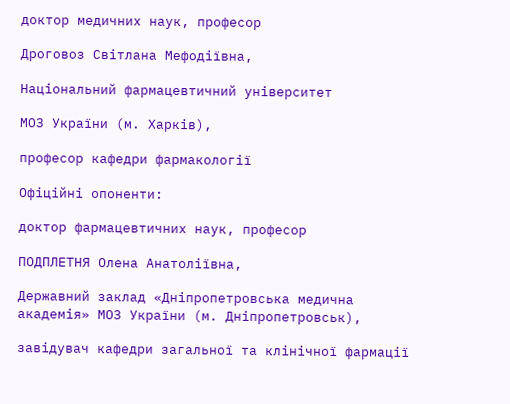доктор медичних наук, професор

Дроговоз Світлана Мефодіївна,

Національний фармацевтичний університет

МОЗ України (м. Харків),

професор кафедри фармакології

Офіційні опоненти:

доктор фармацевтичних наук, професор

ПОДПЛЕТНЯ Олена Анатоліївна,

Державний заклад «Дніпропетровська медична академія» МОЗ України (м. Дніпропетровськ),

завідувач кафедри загальної та клінічної фармації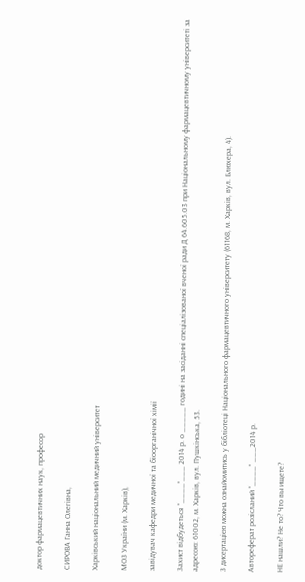доктор фармацевтичних наук, професор

СИРОВА Ганна Олегівна,

Харківський національний медичний університет

МОЗ України (м. Харків),

завідувач кафедри медичної та біоорганічної хімії

Захист відбудеться “____”___ 2014 р. о _____ годині на засіданні спеціалізованої вченої ради Д 64.605.03 при Національному фармацевтичному університеті за адресою: 61002, м. Харків, вул. Пушкінська, 53.

З дисертацією можна ознайомитись у бібліотеці Національного фармацевтичного університету (61168, м. Харків, вул. Блюхера, 4).

Автореферат розісланий “____” ___2014 р.

НЕ нашли? Не то? Что вы ищете?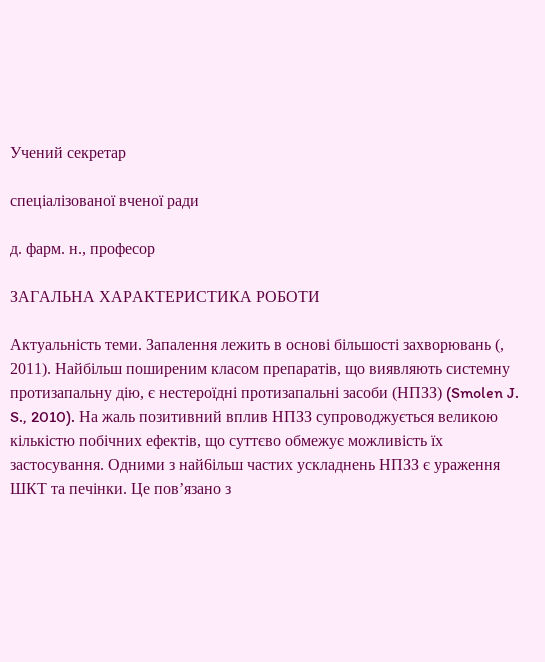Учений секретар

спеціалізованої вченої ради

д. фарм. н., професор

ЗАГАЛЬНА ХАРАКТЕРИСТИКА РОБОТИ

Актуальність теми. Запалення лежить в основі більшості захворювань (, 2011). Найбільш поширеним класом препаратiв, що виявляють системну протизапальну дiю, є нестероїднi протизапальнi засоби (НПЗЗ) (Smolen J. S., 2010). На жаль позитивний вплив НПЗЗ супроводжується великою кiлькiстю побiчних ефектiв, що суттєво обмежує можливiсть їх застосування. Одними з най6iльш частих ускладнень НПЗЗ є ураження ШКТ та печiнки. Це пов’язано з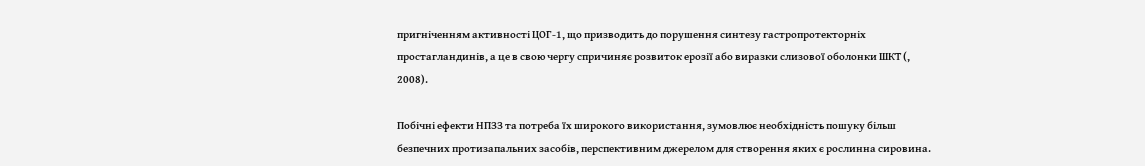пригнiченням активностi ЦОГ-1, що призводить до порушення синтезу гастропротекторніх простагландинів, а це в свою чергу спричиняє розвиток ерозiї або виразки слизової оболонки ШКТ (, 2008).

Побічні ефекти НПЗЗ та потреба їх широкого використання, зумовлює необхідність пошуку більш безпечних протизапальних засобів, перспективним джерелом для створення яких є рослинна сировина.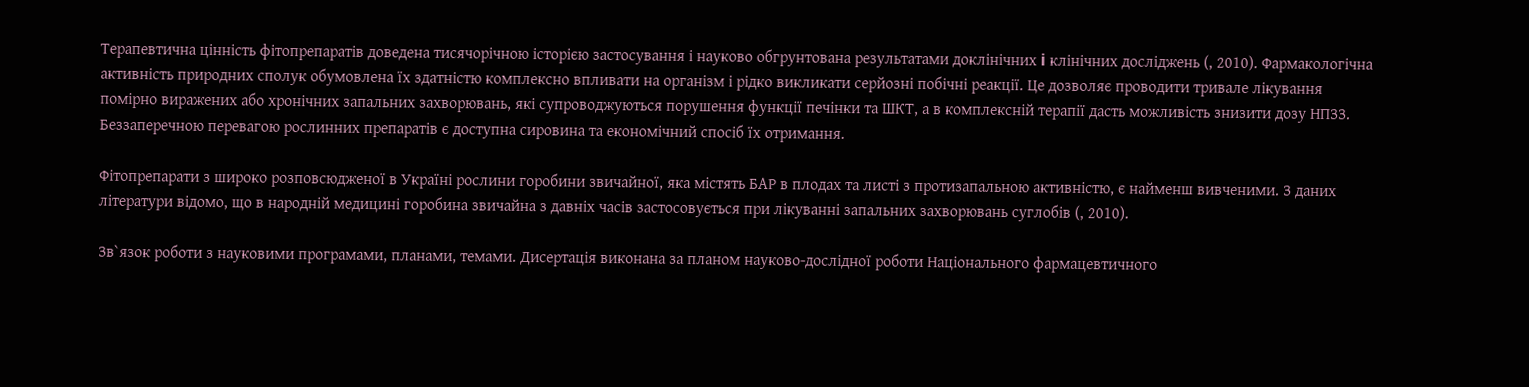Терапевтична ціннiсть фітопрепаратів доведена тисячорічною iсторiєю застосування і науково обгрунтована результатами доклiнiчних i клінічних дослiджень (, 2010). Фармакологiчна активнiсть природних сполук обумовлена їх здатністю комплексно впливати на організм і рідко викликати серйознi побiчнi реакцiї. Це дозволяє проводити тривале лікування помірно виражених або хронічних запальних захворювань, які супроводжуються порушення функції печінки та ШКТ, а в комплексній терапії дасть можливість знизити дозу НПЗЗ. Беззаперечною перевагою рослинних препаратiв є доступна сировина та економiчний спосiб їх отримання.

Фітопрепарати з широко розповсюдженої в Україні рослини горобини звичайної, яка містять БАР в плодах та листі з протизапальною активністю, є найменш вивченими. З даних літератури відомо, що в народній медицині горобина звичайна з давніх часів застосовується при лікуванні запальних захворювань суглобів (, 2010).

Зв`язок роботи з науковими програмами, планами, темами. Дисертація виконана за планом науково-дослідної роботи Національного фармацевтичного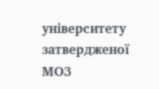університету затвердженої МОЗ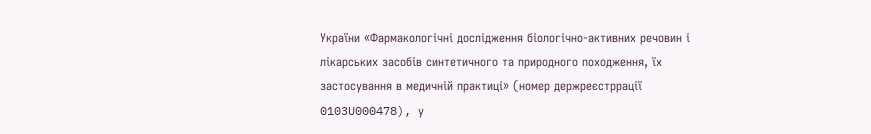України «Фармакологічні дослідження біологічно-активних речовин і лікарських засобів синтетичного та природного походження, їх застосування в медичній практиці» (номер держреєстррації 0103U000478), у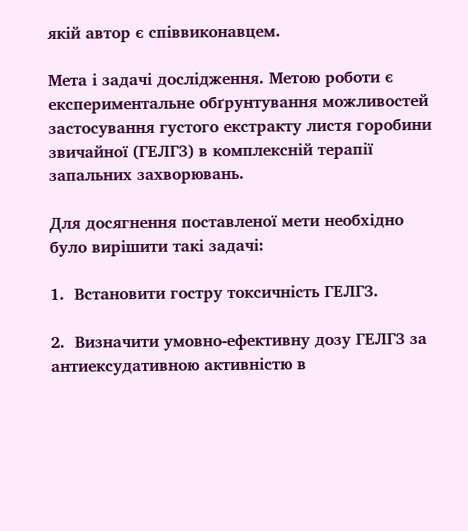якій автор є співвиконавцем.

Мета і задачі дослідження. Метою роботи є експериментальне обґрунтування можливостей застосування густого екстракту листя горобини звичайної (ГЕЛГЗ) в комплексній терапії запальних захворювань.

Для досягнення поставленої мети необхідно було вирішити такі задачі:

1.  Встановити гостру токсичність ГЕЛГЗ.

2.  Визначити умовно-ефективну дозу ГЕЛГЗ за антиексудативною активністю в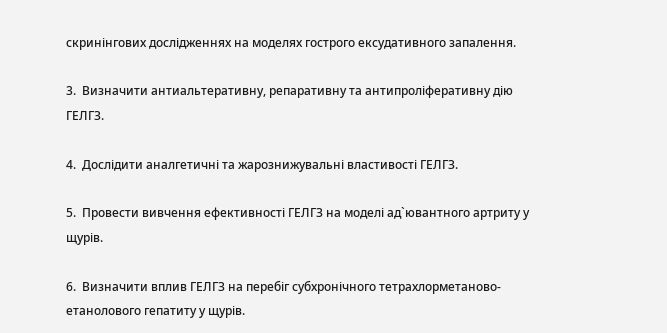скринінгових дослідженнях на моделях гострого ексудативного запалення.

3.  Визначити антиальтеративну, репаративну та антипроліферативну дію ГЕЛГЗ.

4.  Дослідити аналгетичні та жарознижувальні властивості ГЕЛГЗ.

5.  Провести вивчення ефективності ГЕЛГЗ на моделі ад`ювантного артриту у щурів.

6.  Визначити вплив ГЕЛГЗ на перебіг субхронічного тетрахлорметаново-етанолового гепатиту у щурів.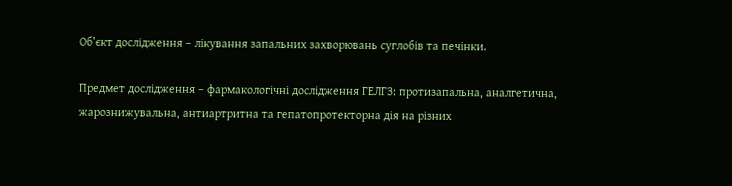Об’єкт дослідження – лікування запальних захворювань суглобів та печінки.

Предмет дослідження – фармакологічні дослідження ГЕЛГЗ: протизапальна, аналгетична, жарознижувальна, антиартритна та гепатопротекторна дія на різних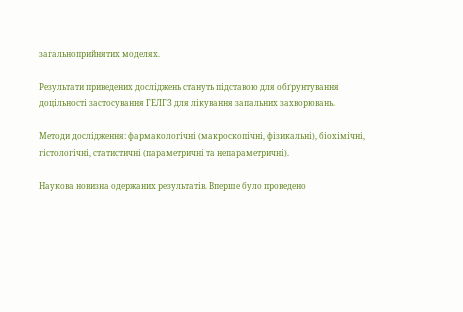загальноприйнятих моделях.

Результати приведених досліджень стануть підставою для обґрунтування доцільності застосування ГЕЛГЗ для лікування запальних захворювань.

Методи дослідження: фармакологічні (макроскопічні, фізикальні), біохімічні, гістологічні, статистичні (параметричні та непараметричні).

Наукова новизна одержаних результатів. Вперше було проведено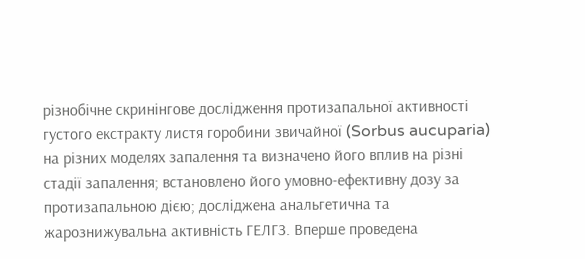різнобічне скринінгове дослідження протизапальної активності густого екстракту листя горобини звичайної (Sorbus aucuparia) на різних моделях запалення та визначено його вплив на різні стадії запалення; встановлено його умовно-ефективну дозу за протизапальною дією; досліджена анальгетична та жарознижувальна активність ГЕЛГЗ. Вперше проведена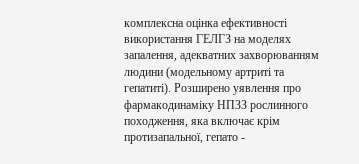комплексна оцінка ефективності використання ГЕЛГЗ на моделях запалення, адекватних захворюванням людини (модельному артриті та гепатиті). Розширено уявлення про фармакодинаміку НПЗЗ рослинного походження, яка включає крім протизапальної, гепато -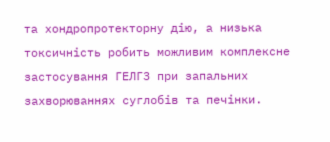та хондропротекторну дію, а низька токсичність робить можливим комплексне застосування ГЕЛГЗ при запальних захворюваннях суглобів та печінки.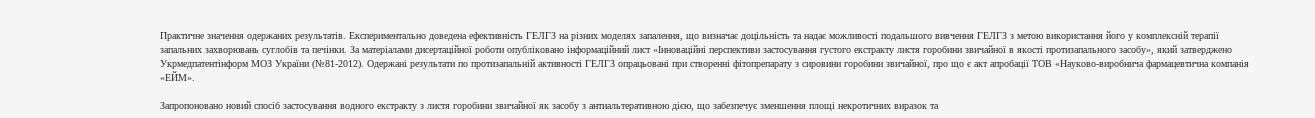Практичне значення одержаних результатів. Експериментально доведена ефективність ГЕЛГЗ на різних моделях запалення, що визначає доцільність та надає можливості подальшого вивчення ГЕЛГЗ з метою використання його у комплексній терапії запальних захворювань суглобів та печінки. За матеріалами дисертаційної роботи опубліковано інформаційний лист «Інноваційні перспективи застосування густого екстракту листя горобини звичайної в якості протизапального засобу», який затверджено Укрмедпатентінформ МОЗ України (№81-2012). Одержані результати по протизапальній активності ГЕЛГЗ опрацьовані при створенні фітопрепарату з сировини горобини звичайної, про що є акт апробації ТОВ «Науково-виробнича фармацевтична компанія «ЕЙМ».

Запропоновано новий спосіб застосування водного екстракту з листя горобини звичайної як засобу з антиальтеративною дією, що забезпечує зменшення площі некротичних виразок та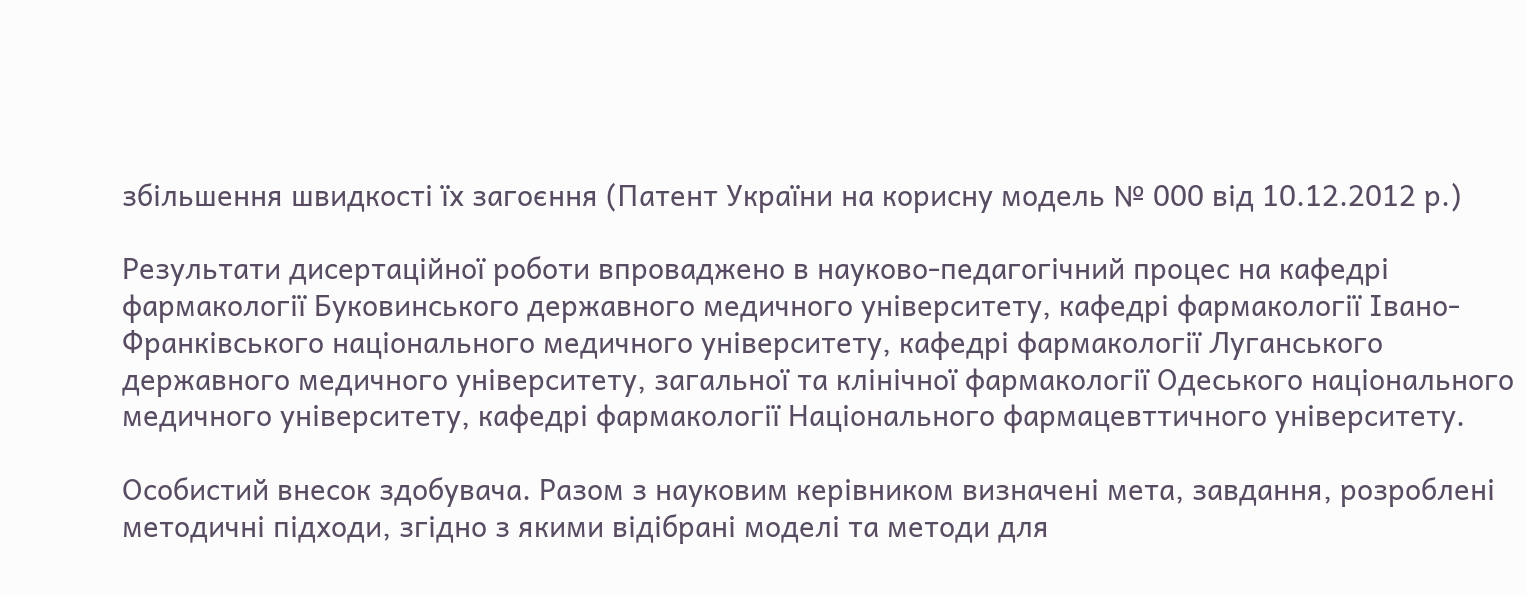збільшення швидкості їх загоєння (Патент України на корисну модель № 000 від 10.12.2012 р.)

Результати дисертаційної роботи впроваджено в науково-педагогічний процес на кафедрі фармакології Буковинського державного медичного університету, кафедрі фармакології Івано-Франківського національного медичного університету, кафедрі фармакології Луганського державного медичного університету, загальної та клінічної фармакології Одеського національного медичного університету, кафедрі фармакології Національного фармацевттичного університету.

Особистий внесок здобувача. Разом з науковим керівником визначені мета, завдання, розроблені методичні підходи, згідно з якими відібрані моделі та методи для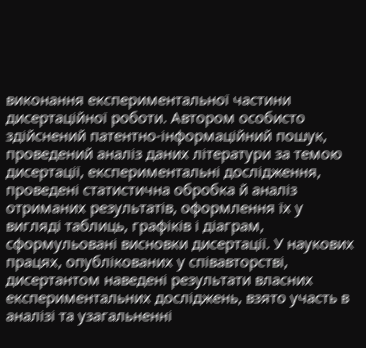виконання експериментальної частини дисертаційної роботи. Автором особисто здійснений патентно-інформаційний пошук, проведений аналіз даних літератури за темою дисертації, експериментальні дослідження, проведені статистична обробка й аналіз отриманих результатів, оформлення їх у вигляді таблиць, графіків і діаграм, сформульовані висновки дисертації. У наукових працях, опублікованих у співавторстві, дисертантом наведені результати власних експериментальних досліджень, взято участь в аналізі та узагальненні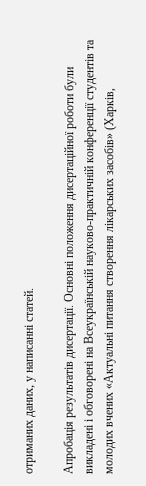отриманих даних, у написанні статей.

Апробація результатів дисертації. Основні положення дисертаційної роботи були викладені і обговорені на Всеукраїнській науково-практичній конференції студентів та молодих вчених «Актуальні питання створення лікарських засобів» (Харків,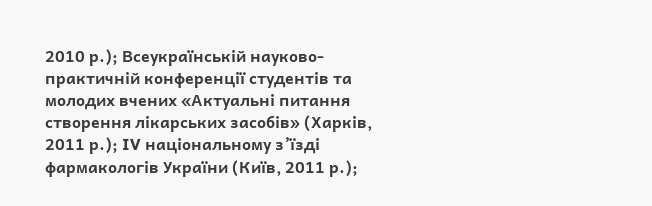2010 р.); Всеукраїнській науково-практичній конференції студентів та молодих вчених «Актуальні питання створення лікарських засобів» (Харків, 2011 р.); IV національному з’їзді фармакологів України (Київ, 2011 р.);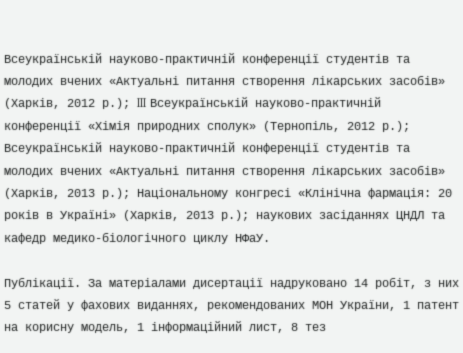Всеукраїнській науково-практичній конференції студентів та молодих вчених «Актуальні питання створення лікарських засобів» (Харків, 2012 р.); III Всеукраїнській науково-практичній конференції «Хімія природних сполук» (Тернопіль, 2012 р.); Всеукраїнській науково-практичній конференції студентів та молодих вчених «Актуальні питання створення лікарських засобів» (Харків, 2013 р.); Національному конгресі «Клінічна фармація: 20 років в Україні» (Харків, 2013 р.); наукових засіданнях ЦНДЛ та кафедр медико-біологічного циклу НФаУ.

Публікації. За матеріалами дисертації надруковано 14 робіт, з них 5 статей у фахових виданнях, рекомендованих МОН України, 1 патент на корисну модель, 1 інформаційний лист, 8 тез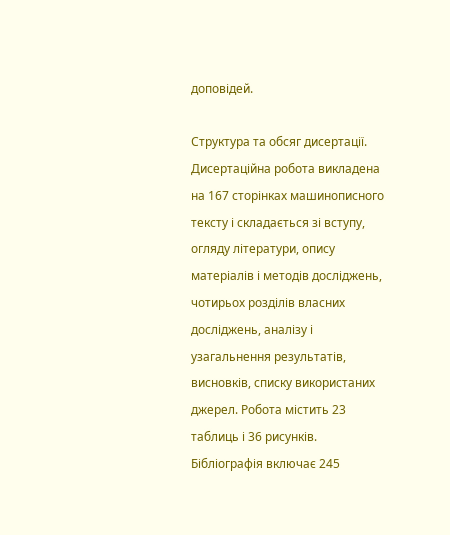доповідей.

Структура та обсяг дисертації. Дисертаційна робота викладена на 167 сторінках машинописного тексту і складається зі вступу, огляду літератури, опису матеріалів і методів досліджень, чотирьох розділів власних досліджень, аналізу і узагальнення результатів, висновків, списку використаних джерел. Робота містить 23 таблиць і 36 рисунків. Бібліографія включає 245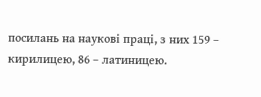посилань на наукові праці, з них 159 – кирилицею, 86 – латиницею.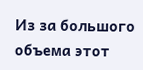Из за большого объема этот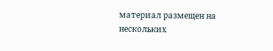материал размещен на нескольких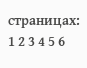страницах:
1 2 3 4 5 6